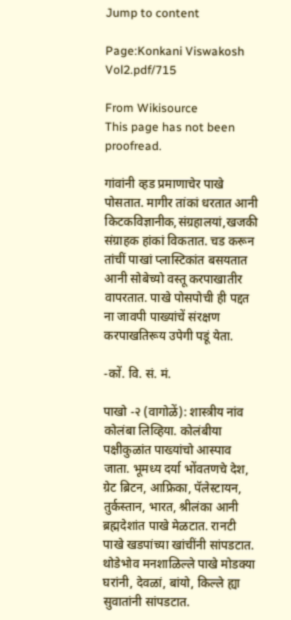Jump to content

Page:Konkani Viswakosh Vol2.pdf/715

From Wikisource
This page has not been proofread.

गांवांनी व्हड प्रमाणाचेर पाखे पोसतात. मागीर तांकां धरतात आनी किटकविज्ञानीक,संग्रहालयां,खजकी संग्राहक हांकां विकतात. चड करून तांचीं पाखां प्लास्टिकांत बसयतात आनी सोबेच्यो वस्तू करपाखातीर वापरतात. पाखे पोसपोची ही पद्दत ना जावपी पाख्यांचें संरक्षण करपाखतिरूय उपेगी पडूं येता.

-कों. वि. सं. मं.

पाखो -२ (वागोळें): शास्त्रीय नांव कोलंबा लिव्हिया. कोलंबीया पक्षीकुळांत पाख्यांचो आस्पाव जाता. भूमध्य दर्या भोंवतणचे देश, ग्रेट ब्रिटन, आफ्रिका, पॅलेस्टायन, तुर्कस्तान, भारत, श्रीलंका आनी ब्रह्मदेशांत पाखे मेळटात. रानटी पाखे खडपांच्या खांचींनी सांपडटात. थोडेभोव मनशाळिल्ले पाखे मोडक्या घरांनी, देवळां, बांयो, किल्ले ह्या सुवातांनी सांपडटात.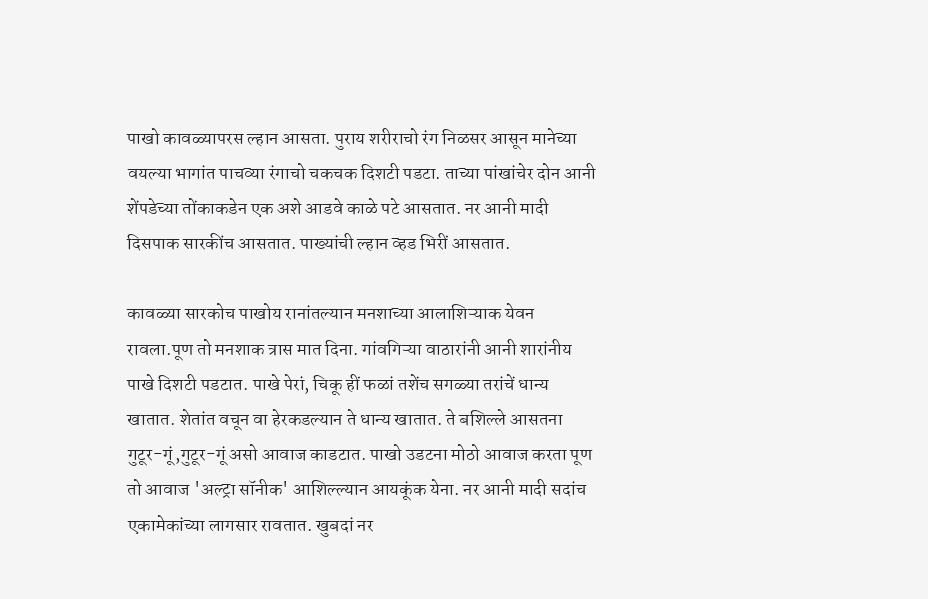पाखो कावळ्यापरस ल्हान आसता. पुराय शरीराचो रंग निळसर आसून मानेच्या वयल्या भागांत पाचव्या रंगाचो चकचक दिशटी पडटा. ताच्या पांखांचेर दोन आनी शेंपडेच्या तोंकाकडेन एक अशे आडवे काळे पटे आसतात. नर आनी मादी दिसपाक सारकींच आसतात. पाख्यांची ल्हान व्हड भिरीं आसतात.

कावळ्या सारकोच पाखोय रानांतल्यान मनशाच्या आलाशिऱ्याक येवन रावला.पूण तो मनशाक त्रास मात दिना. गांवगिऱ्या वाठारांनी आनी शारांनीय पाखे दिशटी पडटात. पाखे पेरां, चिकू हीं फळां तशेंच सगळ्या तरांचें धान्य खातात. शेतांत वचून वा हेरकडल्यान ते धान्य खातात. ते बशिल्ले आसतना गुटूर-गूं,गुटूर-गूं असो आवाज काडटात. पाखो उडटना मोठो आवाज करता पूण तो आवाज 'अल्ट्रा सॉनीक' आशिल्ल्यान आयकूंक येना. नर आनी मादी सदांच एकामेकांच्या लागसार रावतात. खुबदां नर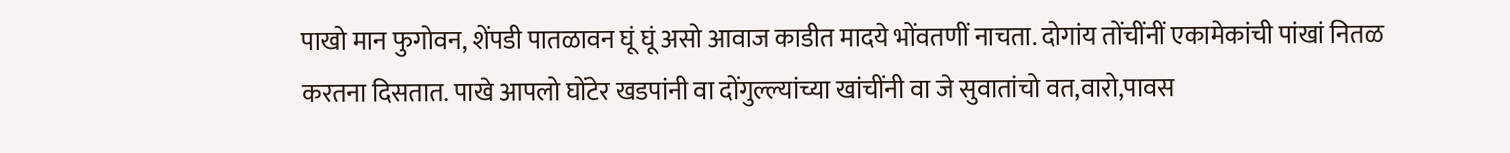पाखो मान फुगोवन, शेंपडी पातळावन घूं घूं असो आवाज काडीत मादये भोंवतणीं नाचता. दोगांय तोंचींनीं एकामेकांची पांखां नितळ करतना दिसतात. पाखे आपलो घोंटेर खडपांनी वा दोंगुल्ल्यांच्या खांचींनी वा जे सुवातांचो वत,वारो,पावस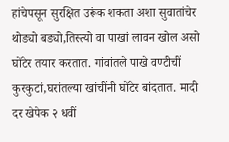हांचेपसून सुरक्षित उरूंक शकता अशा सुवातांचेर थोड्यो बड्यो,तिस्त्यो वा पाखां लावन खोल असो घोंटेर तयार करतात. गांवांतले पाखे वण्टीचीं कुरकुटां,घरांतल्या खांचींनी घोंटेर बांदतात. मादी दर खेपेक २ धवीं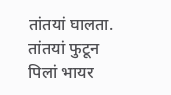तांतयां घालता. तांतयां फुटून पिलां भायर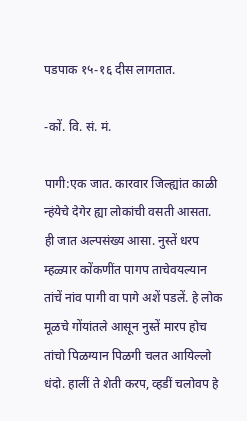पडपाक १५-१६ दीस लागतात.

-कों. वि. सं. मं.

पागी:एक जात. कारवार जिल्ह्यांत काळी न्हंयेचे देगेर ह्या लोकांची वसती आसता. ही जात अल्पसंख्य आसा. नुस्तें धरप म्हळ्यार कोंकणींत पागप ताचेवयल्यान तांचें नांव पागी वा पागे अशें पडलें. हे लोक मूळचे गोंयांतले आसून नुस्तें मारप होच तांचो पिळग्यान पिळगी चलत आयिल्लो धंदो. हालीं ते शेती करप, व्हडीं चलोवप हे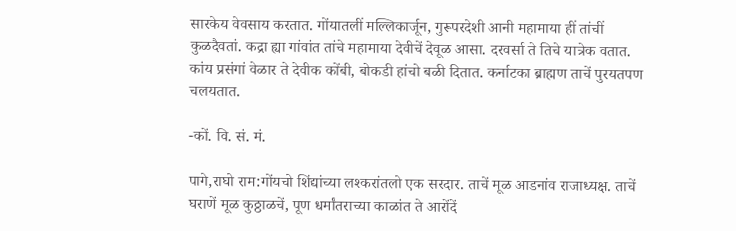सारकेय वेवसाय करतात. गोंयातलीं मल्लिकार्जून, गुरूपरदेशी आनी महामाया हीं तांचीं कुळदैवतां. कद्रा ह्या गांवांत तांचे महामाया देवीचें देवूळ आसा. दरवर्सा ते तिचे यात्रेक वतात. कांय प्रसंगां वेळार ते देवीक कोंबी, बोकडी हांचो बळी दितात. कर्नाटका ब्राह्मण ताचें पुरयतपण चलयतात.

-कों. वि. सं. मं.

पागे,राघो राम:गोंयचो शिंद्यांच्या लश्करांतलो एक सरदार. ताचें मूळ आडनांव राजाध्यक्ष. ताचें घराणें मूळ कुठ्ठाळचें, पूण धर्मांतराच्या काळांत ते आरोंदें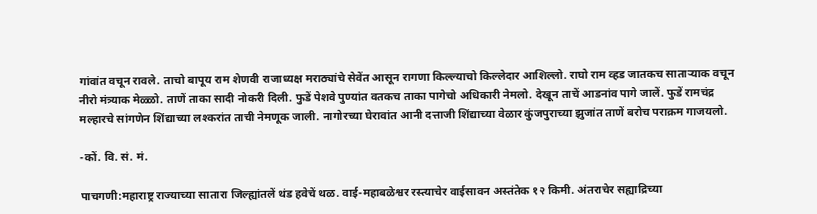गांवांत वचून रावले. ताचो बापूय राम शेणवी राजाध्यक्ष मराठ्यांचे सेवेंत आसून रागणा किल्ल्याचो किल्लेदार आशिल्लो. राघो राम व्हड जातकच साताऱ्याक वचून नीरो मंत्र्याक मेळ्ळो. ताणें ताका सादी नोकरी दिली. फुडें पेशवे पुण्यांत वतकच ताका पागेचो अधिकारी नेमलो. देखून ताचें आडनांव पागे जालें. फुडें रामचंद्र मल्हारचे सांगणेन शिंद्याच्या लश्करांत ताची नेमणूक जाली. नागोरच्या घेरावांत आनी दत्ताजी शिंद्याच्या वेळार कुंजपुराच्या झुजांत ताणें बरोच पराक्रम गाजयलो.

-कों. वि. सं. मं.

पाचगणी:महाराष्ट्र राज्याच्या सातारा जिल्ह्यांतलें थंड हवेचें थळ. वाई-महाबळेश्वर रस्त्याचेर वाईसावन अस्तंतेक १२ किमी. अंतराचेर सह्याद्रिच्या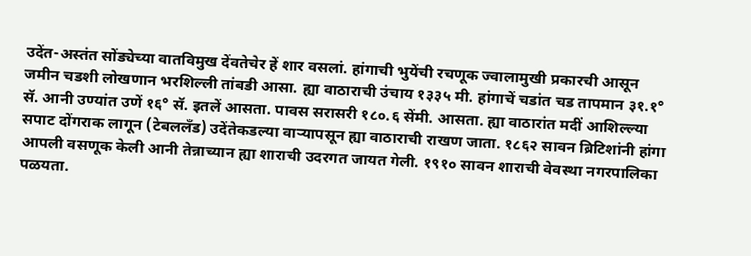उदेंत-अस्तंत सोंड्येच्या वातविमुख देंवतेचेर हें शार वसलां. हांगाची भुयेंची रचणूक ज्वालामुखी प्रकारची आसून जमीन चडशी लोखणान भरशिल्ली तांबडी आसा. ह्या वाठाराची उंचाय १३३५ मी. हांगाचें चडांत चड तापमान ३१.१° सॅ. आनी उण्यांत उणें १६° सॅ. इतलें आसता. पावस सरासरी १८०.६ सेंमी. आसता. ह्या वाठारांत मदीं आशिल्ल्या सपाट दोंगराक लागून (टेबललॅंड) उदेंतेकडल्या वाऱ्यापसून ह्या वाठाराची राखण जाता. १८६२ सावन ब्रिटिशांनी हांगा आपली वसणूक केली आनी तेन्नाच्यान ह्या शाराची उदरगत जायत गेली. १९१० सावन शाराची वेवस्था नगरपालिका पळयता.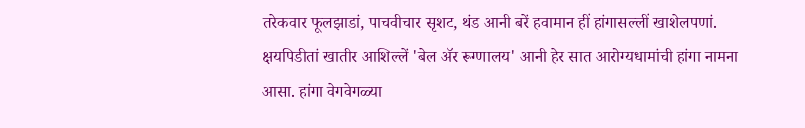तरेकवार फूलझाडां, पाचवीचार सृशट, थंड आनी बरें हवामान हीं हांगासल्लीं खाशेलपणां. क्षयपिडीतां खातीर आशिल्लें 'बेल ॲर रूग्णालय' आनी हेर सात आरोग्यधामांची हांगा नामना आसा. हांगा वेगवेगळ्या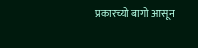प्रकारच्यो बागो आसून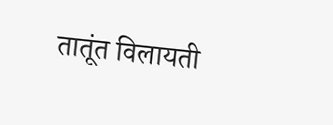तातूंत विलायती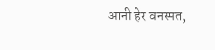आनी हेर वनस्पत,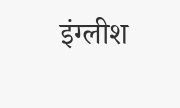इंग्लीश